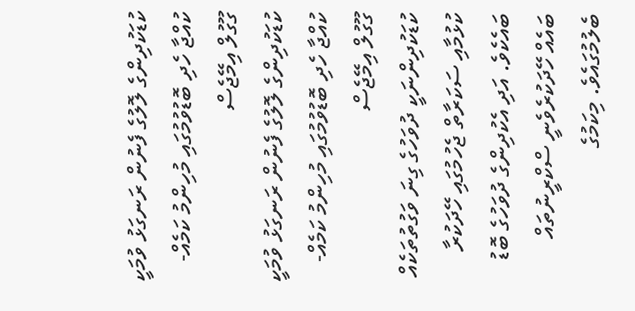ކުޑަކުދިންގެ ލޮލުގެ ފެނުން ރަނގަޅު ވުމަކީ ކުއްޖާ ހެދި ބޮޑުވުމުގައި މުހިންމު ކަމެއް- ގޫގުލް އިމޭޖެސް
ކުޑަކުދިންގެ ލޮލުގެ ފެނުން ރަނގަޅު ވުމަކީ ކުއްޖާ ހެދި ބޮޑުވުމުގައި މުހިންމު ކަމެއް- ގޫގުލް އިމޭޖެސް
ކުޑަކުދިންނަކީ ދުވަހުގެ ގިނަ ވަގުތުތަކެއް ކުޅުމާއި ސަކަރާތް ޖެހުމުގައި ހޭދަކުރާ ބައެކެވެ. އަދި އެކުދިންގެ ދުވަހުގެ ބޮޑު ބައެއް ހޭދަކުރެވެނީ ސްކްރީނުތައް ބެލުމުގައެވެ. މިކަމުގެ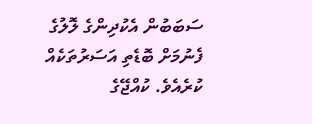ސަބަބުން އެކުދިންގެ ލޮލުގެ ފެނުމަށް ބޮޑެތި އަސަރުތަކެއް ކުރެއެވެ. ކުއްޖޭގެ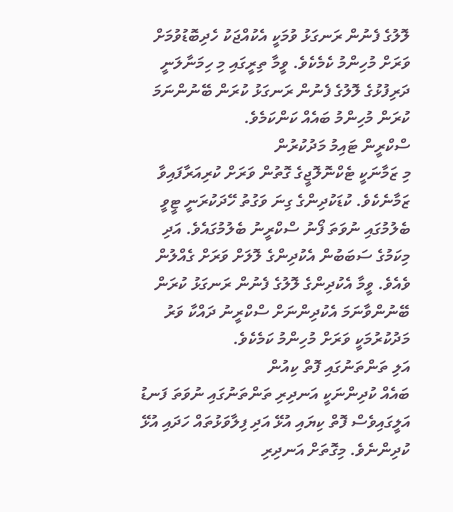ލޮލުގެ ފެނުން ރަނގަޅު ވުމަކީ އެކުއްޖަކު ހެދިބޮޑުވުމަށް ވަރަށް މުހިންމު ކެމެކެވެ. ވީމާ ތިރީގައި މި ހިމަނާލަނީ ދަރިފުޅުގެ ލޮލުގެ ފެނުން ރަނގަޅު ކުރަން ބޭނުންނަމަ ކުރަން މުހިންމު ބައެއް ކަންކަމެވެ.
ސްކްރީން ޓައިމު މަދުކުރުން
މި ޒަމާނަކީ ޓެކްނޮލޮޖީގެ ގޮތުން ވަރަށް ކުރިއަރާފައިވާ ޒަމާނެކެވެ. ކުޑަކުދިންގެ ގިނަ ވަގުތު ހޭދަކުރަނީ ޓީވީ ބެލުމުގައި ނުވަތަ ފޯނު ސްކްރީނު ބެލުމުގައެވެ. އަދި މިކަމުގެ ސަބަބުން އެކުދިންގެ ލޮލަށް ވަރަށް ގެއްލުން ވެއެވެ. ވީމާ އެކުދިންގެ ލޮލުގެ ފެނުން ރަނގަޅު ކުރަން ބޭނުންވާނަމަ އެކުދިންނަށް ސްކްރީނު ދައްކާ ވަރު މަދުކުރުމަކީ ވަރަށް މުހިންމު ކަމެކެވެ.
އަލި ތަންތަނުގައި ފޮތް ކިއުން
ބައެއް ކުދިންނަކީ އަނދިރި ތަންތަނުގައި ނުވަތަ ފަނޑު އަލީގައިވެސް ފޮތް ކިޔައި އުޅޭ އަދި ފިލާވަޅުތައް ހަދައި އުޅޭ ކުދިންނެވެ. މިގޮތަށް އަނދިރި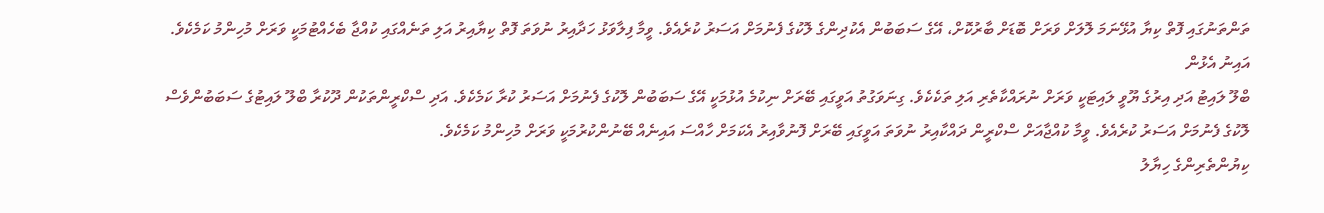ތަންތަނުގައި ފޮތް ކިޔާ އުޅޭނަމަ ލޮލަށް ވަރަށް ބޮޑަށް ބާރުކޮށް، އޭގެ ސަބަބުން އެކުދިންގެ ލޮކުގެ ފެނުމަށް އަސަރު ކުރެއެވެ. ވީމާ ފިލާވަޅު ހަދާއިރު ނުވަތަ ފޮތް ކިޔާއިރު އަލި ތަނެއްގައި ކުއްޖާ ބެހެއްޓުމަކީ ވަރަށް މުހިންމު ކަމެކެވެ.
އައިނު އެޅުން
ބްލޫ ލައިޓު އަދި އިރުގެ ޔޫވީ ލައިޓަކީ ވަރަށް ނުރައްކާތެރި އަލި ތަކެކެވެ. ގިނަވަގުތު އަވީގައި ބޭރަށް ނިކުމެ އުޅުމަކީ އޭގެ ސަބަބުން ލޮކުގެ ފެނުމަށް އަސަރު ކުރާ ކަމެކެވެ. އަދި ސްކްރީންތަކުން ދޫކުރާ ބްލޫ ލައިޓުގެ ސަބަބުންވެސް ލޮކުގެ ފެނުމަށް އަސަރު ކުރެއެވެ. ވީމާ ކުއްޖާއަށް ސްކްރީން ދައްކާއިރު ނުވަތަ އަވީގައި ބޭރަށް ފޮނުވާއިރު އެކަމަށް ހާއްސަ އައިނެއް ބޭނުންކުރުމަކީ ވަރަށް މުހިންމު ކަމެކެވެ.
ކިޔުންތެރިންގެ ހިޔާލު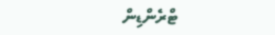ޓްރެންޑިން